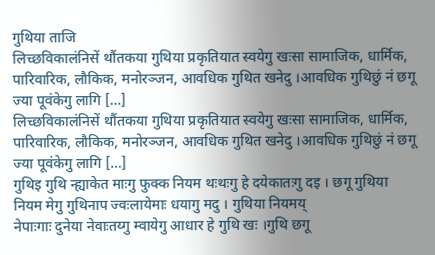गुथिया ताजि
लिच्छविकालंनिसें थौंतकया गुथिया प्रकृतियात स्वयेगु खःसा सामाजिक, धार्मिक, पारिवारिक, लौकिक, मनोरञ्जन, आवधिक गुथित खनेदु ।आवधिक गुथिछुं नं छगू ज्या पूवंकेगु लागि […]
लिच्छविकालंनिसें थौंतकया गुथिया प्रकृतियात स्वयेगु खःसा सामाजिक, धार्मिक, पारिवारिक, लौकिक, मनोरञ्जन, आवधिक गुथित खनेदु ।आवधिक गुथिछुं नं छगू ज्या पूवंकेगु लागि […]
गुथिइ गुथि न्ह्याकेत माःगु फुक्क नियम थःथःगु हे दयेकातःगु दइ । छगू गुथिया नियम मेगु गुथिनाप ज्वःलायेमाः धयागु मदु । गुथिया नियमय्
नेपाःगाः दुनेया नेवाःतय्गु म्वायेगु आधार हे गुथि खः ।गुथि छगू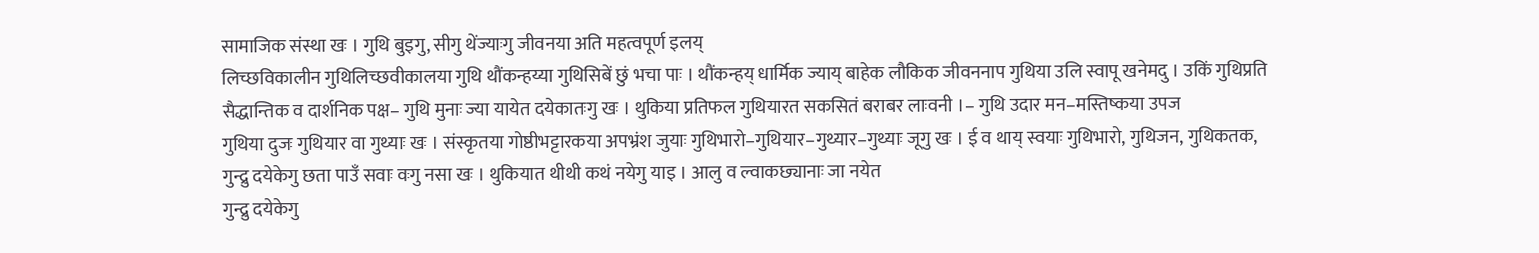सामाजिक संस्था खः । गुथि बुइगु, सीगु थेंज्याःगु जीवनया अति महत्वपूर्ण इलय्
लिच्छविकालीन गुथिलिच्छवीकालया गुथि थौंकन्हय्या गुथिसिबें छुं भचा पाः । थौंकन्हय् धार्मिक ज्याय् बाहेक लौकिक जीवननाप गुथिया उलि स्वापू खनेमदु । उकिं गुथिप्रति
सैद्धान्तिक व दार्शनिक पक्ष– गुथि मुनाः ज्या यायेत दयेकातःगु खः । थुकिया प्रतिफल गुथियारत सकसितं बराबर लाःवनी ।– गुथि उदार मन–मस्तिष्कया उपज
गुथिया दुजः गुथियार वा गुथ्याः खः । संस्कृतया गोष्ठीभट्टारकया अपभ्रंश जुयाः गुथिभारो–गुथियार–गुथ्यार–गुथ्याः जूगु खः । ई व थाय् स्वयाः गुथिभारो, गुथिजन, गुथिकतक,
गुन्द्रु दयेकेगु छता पाउँ सवाः वःगु नसा खः । थुकियात थीथी कथं नयेगु याइ । आलु व ल्वाकछ्यानाः जा नयेत
गुन्द्रु दयेकेगु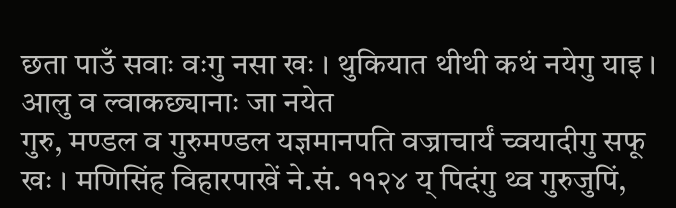छता पाउँ सवाः वःगु नसा खः । थुकियात थीथी कथं नयेगु याइ । आलु व ल्वाकछ्यानाः जा नयेत
गुरु, मण्डल व गुरुमण्डल यज्ञमानपति वज्राचार्यं च्वयादीगु सफू खः । मणिसिंह विहारपाखें ने.सं. ११२४ य् पिदंगु थ्व गुरुजुपिं,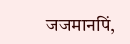जजमानपिं,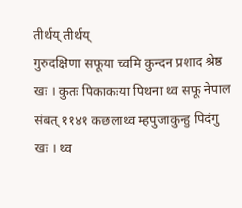तीर्थय् तीर्थय्
गुरुदक्षिणा सफूया च्वमि कुन्दन प्रशाद श्रेष्ठ खः । कुतः पिकाकःया पिथना थ्व सफू नेपाल संबत् ११४१ कछलाथ्व म्हपुजाकुन्हु पिदंगु खः । थ्व